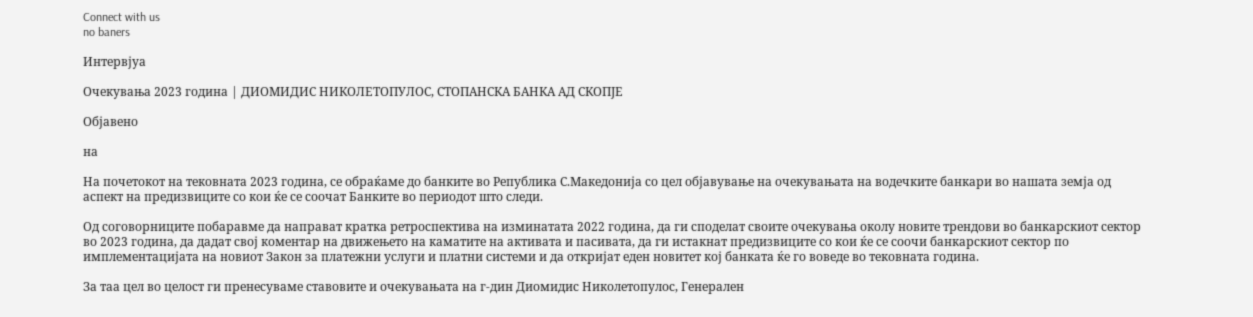Connect with us
no baners

Интервјуа

Очекувања 2023 година | ДИОМИДИС НИКОЛЕТОПУЛОС, СТОПАНСКА БАНКА АД СКОПЈЕ

Објавено

на

На почетокот на тековната 2023 година, се обраќаме до банките во Република С.Македонија со цел објавување на очекувањата на водечките банкари во нашата земја од аспект на предизвиците со кои ќе се соочат Банките во периодот што следи.

Од соговорниците побаравме да направат кратка ретроспектива на изминатата 2022 година, да ги споделат своите очекувања околу новите трендови во банкарскиот сектор во 2023 година, да дадат свој коментар на движењето на каматите на активата и пасивата, да ги истакнат предизвиците со кои ќе се соочи банкарскиот сектор по имплементацијата на новиот Закон за платежни услуги и платни системи и да откријат еден новитет кој банката ќе го воведе во тековната година.

За таа цел во целост ги пренесуваме ставовите и очекувањата на г-дин Диомидис Николетопулос, Генерален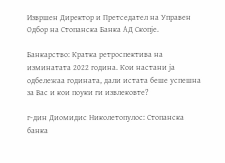Извршен Директор и Претседател на Управен Одбор на Стопанска Банка АД Скопје.

Банкарство: Кратка ретроспектива на изминатата 2022 година. Кои настани ја одбележаа годината, дали истата беше успешна за Вас и кои поуки ги извлековте?

г-дин Диомидис Николетопулос: Стопанска банка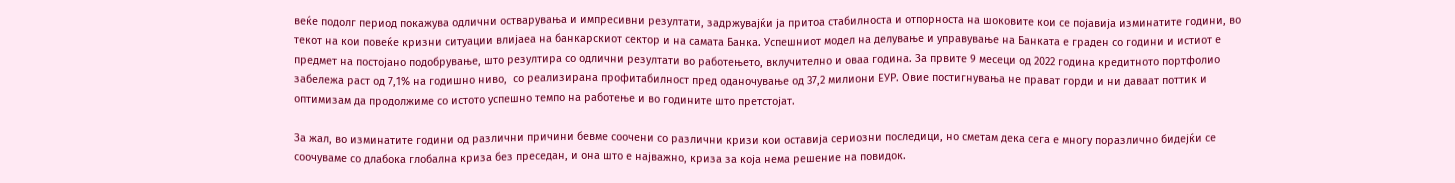веќе подолг период покажува одлични остварувања и импресивни резултати, задржувајќи ја притоа стабилноста и отпорноста на шоковите кои се појавија изминатите години, во текот на кои повеќе кризни ситуации влијаеа на банкарскиот сектор и на самата Банка. Успешниот модел на делување и управување на Банката е граден со години и истиот е предмет на постојано подобрување, што резултира со одлични резултати во работењето, вклучително и оваа година. За првите 9 месеци од 2022 година кредитното портфолио забележа раст од 7,1% на годишно ниво,  со реализирана профитабилност пред оданочување од 37,2 милиони ЕУР. Овие постигнувања не прават горди и ни даваат поттик и оптимизам да продолжиме со истото успешно темпо на работење и во годините што претстојат.

За жал, во изминатите години од различни причини бевме соочени со различни кризи кои оставија сериозни последици, но сметам дека сега е многу поразлично бидејќи се соочуваме со длабока глобална криза без преседан, и она што е најважно, криза за која нема решение на повидок.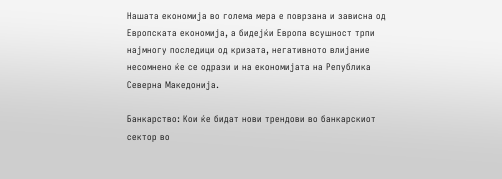Нашата економија во голема мера е поврзана и зависна од Европската економија, а бидејќи Европа всушност трпи најмногу последици од кризата, негативното влијание несомнено ќе се одрази и на економијата на Република Северна Македонија.

Банкарство: Кои ќе бидат нови трендови во банкарскиот сектор во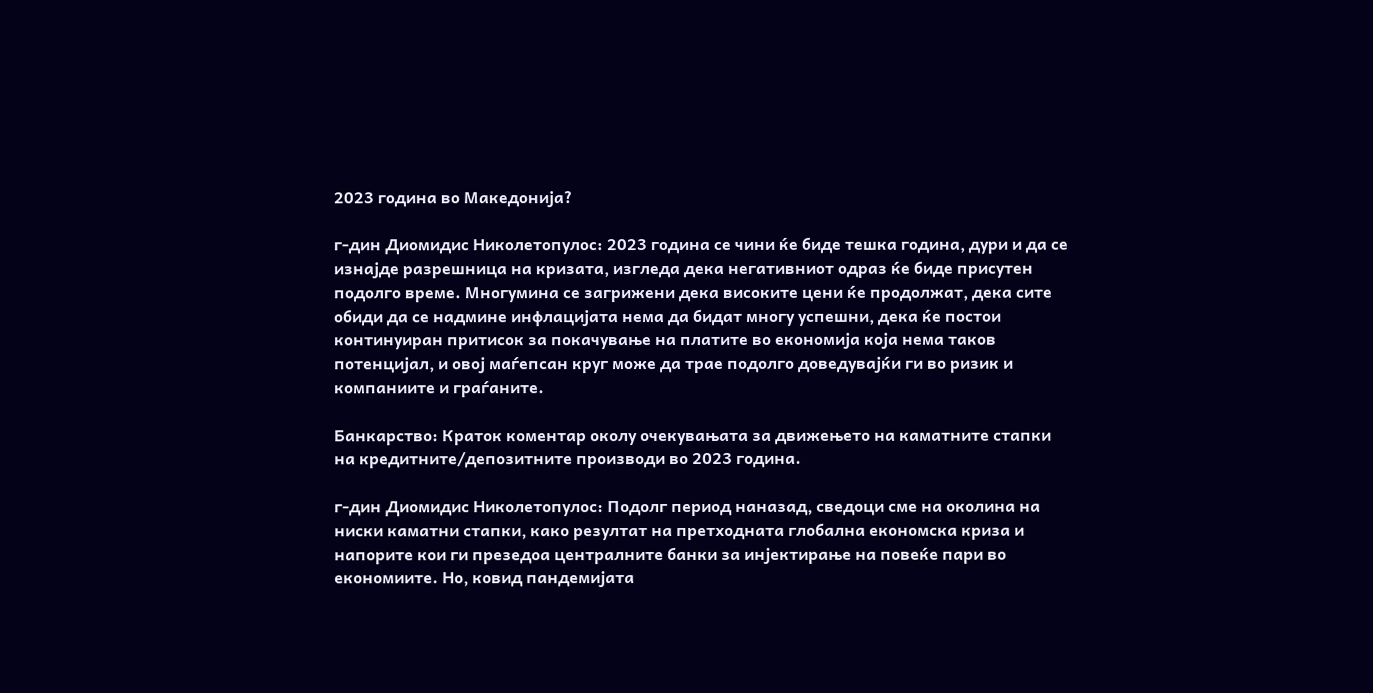2023 година во Македонија?

г-дин Диомидис Николетопулос: 2023 година се чини ќе биде тешка година, дури и да се изнајде разрешница на кризата, изгледа дека негативниот одраз ќе биде присутен подолго време. Многумина се загрижени дека високите цени ќе продолжат, дека сите обиди да се надмине инфлацијата нема да бидат многу успешни, дека ќе постои континуиран притисок за покачување на платите во економија која нема таков потенцијал, и овој маѓепсан круг може да трае подолго доведувајќи ги во ризик и компаниите и граѓаните.

Банкарство: Краток коментар околу очекувањата за движењето на каматните стапки на кредитните/депозитните производи во 2023 година.

г-дин Диомидис Николетопулос: Подолг период наназад, сведоци сме на околина на ниски каматни стапки, како резултат на претходната глобална економска криза и напорите кои ги презедоа централните банки за инјектирање на повеќе пари во економиите. Но, ковид пандемијата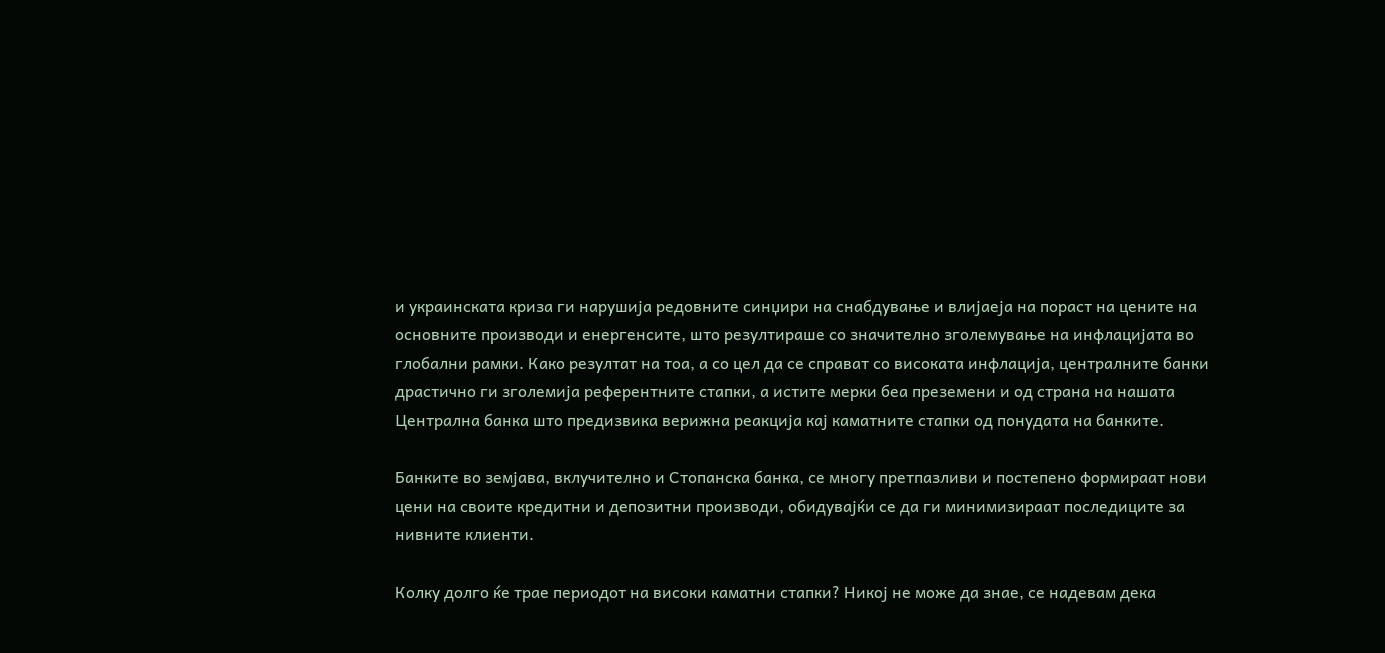и украинската криза ги нарушија редовните синџири на снабдување и влијаеја на пораст на цените на основните производи и енергенсите, што резултираше со значително зголемување на инфлацијата во глобални рамки. Како резултат на тоа, а со цел да се справат со високата инфлација, централните банки драстично ги зголемија референтните стапки, а истите мерки беа преземени и од страна на нашата Централна банка што предизвика верижна реакција кај каматните стапки од понудата на банките.

Банките во земјава, вклучително и Стопанска банка, се многу претпазливи и постепено формираат нови цени на своите кредитни и депозитни производи, обидувајќи се да ги минимизираат последиците за нивните клиенти.

Колку долго ќе трае периодот на високи каматни стапки? Никој не може да знае, се надевам дека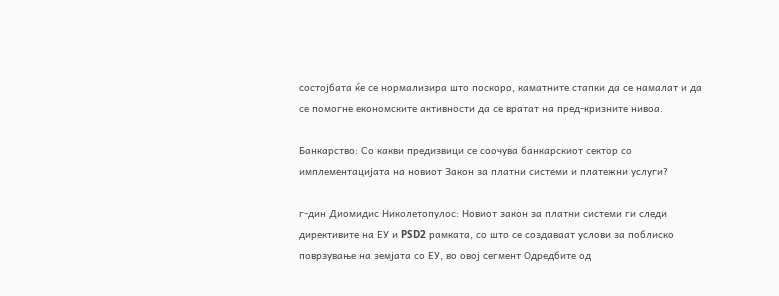состојбата ќе се нормализира што поскоро, каматните стапки да се намалат и да се помогне економските активности да се вратат на пред-кризните нивоа.

Банкарство: Со какви предизвици се соочува банкарскиот сектор со имплементацијата на новиот Закон за платни системи и платежни услуги?

г-дин Диомидис Николетопулос: Новиот закон за платни системи ги следи директивите на ЕУ и PSD2 рамката, со што се создаваат услови за поблиско поврзување на земјата со ЕУ, во овој сегмент Одредбите од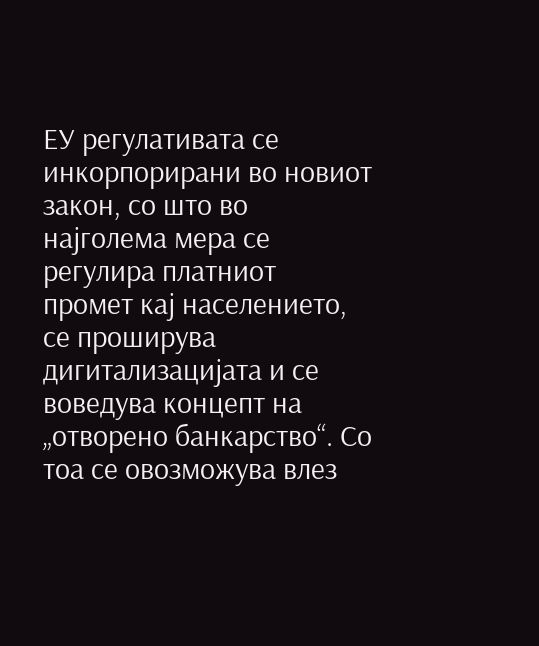ЕУ регулативата се инкорпорирани во новиот закон, со што во најголема мера се регулира платниот промет кај населението, се проширува дигитализацијата и се воведува концепт на „отворено банкарство“. Со тоа се овозможува влез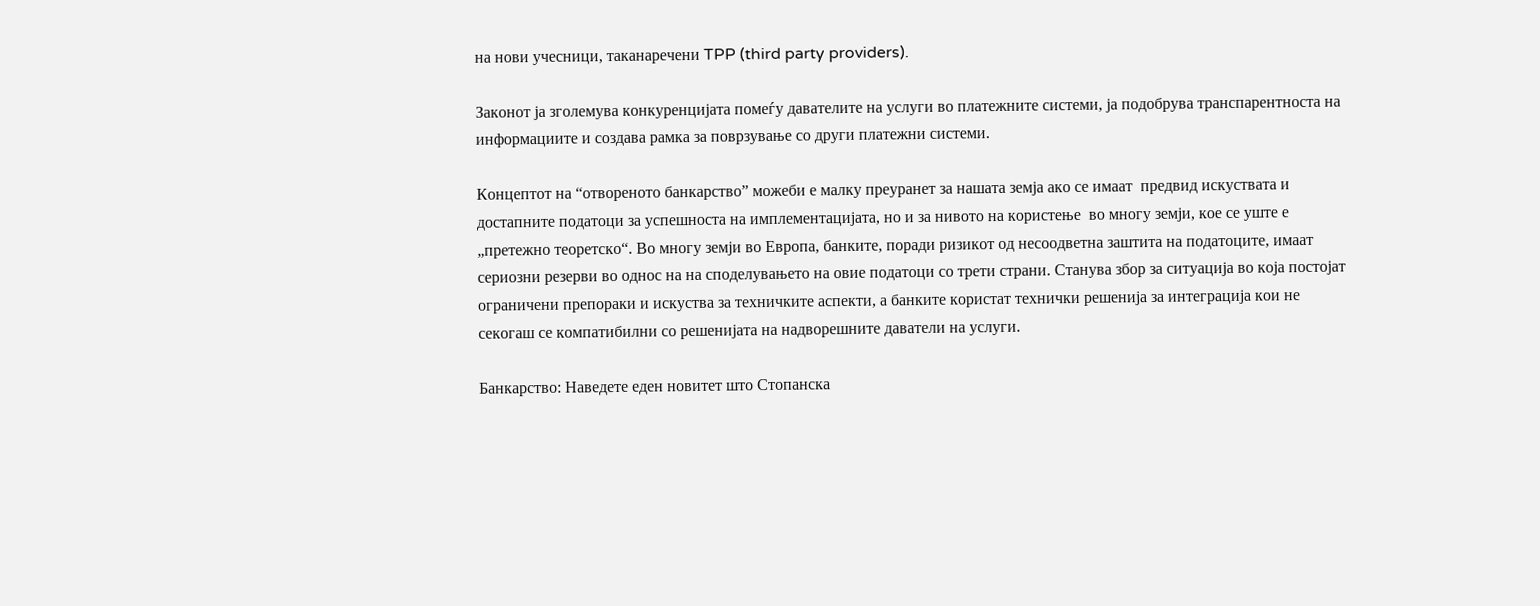на нови учесници, таканаречени TPP (third party providers).

Законот ја зголемува конкуренцијата помеѓу давателите на услуги во платежните системи, ја подобрува транспарентноста на информациите и создава рамка за поврзување со други платежни системи.

Концептот на “отвореното банкарство” можеби е малку преуранет за нашата земја ако се имаат  предвид искуствата и достапните податоци за успешноста на имплементацијата, но и за нивото на користење  во многу земји, кое се уште е „претежно теоретско“. Во многу земји во Европа, банките, поради ризикот од несоодветна заштита на податоците, имаат сериозни резерви во однос на на споделувањето на овие податоци со трети страни. Станува збор за ситуација во која постојат ограничени препораки и искуства за техничките аспекти, а банките користат технички решенија за интеграција кои не секогаш се компатибилни со решенијата на надворешните даватели на услуги.

Банкарство: Наведете еден новитет што Стопанска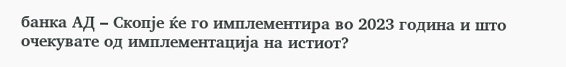банка АД – Скопје ќе го имплементира во 2023 година и што очекувате од имплементација на истиот?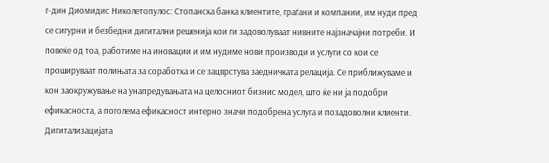г-дин Диомидис Николетопулос: Стопанска банка клиентите, граѓани и компании, им нуди пред се сигурни и безбедни дигитални решенија кои ги задоволуваат нивните најзначајни потреби. И повеќе од тоа, работиме на иновации и им нудиме нови производи и услуги со кои се прошируваат полињата за соработка и се зацврстува заедничката релација. Се приближуваме и кон заокружување на унапредувањата на целосниот бизнис модел, што ќе ни ја подобри ефикасноста, а поголема ефикасност интерно значи подобрена услуга и позадоволни клиенти. Дигитализацијата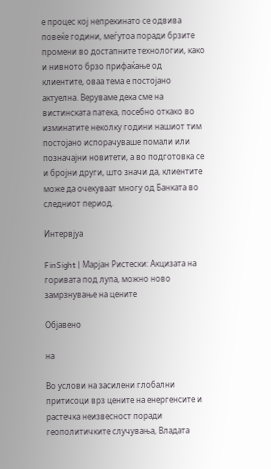е процес кој непрекинато се одвива повеќе години, меѓутоа поради брзите промени во достапните технологии, како и нивното брзо прифаќање од клиентите, оваа тема е постојано актуелна. Веруваме дека сме на вистинската патека, посебно откако во изминатите неколку години нашиот тим постојано испорачуваше помали или позначајни новитети, а во подготовка се и бројни други, што значи да, клиентите може да очекуваат многу од Банката во следниот период.

Интервјуа

FinSight | Марјан Ристески: Акцизата на горивата под лупа, можно ново замрзнување на цените

Објавено

на

Во услови на засилени глобални притисоци врз цените на енергенсите и растечка неизвесност поради геополитичките случувања, Владата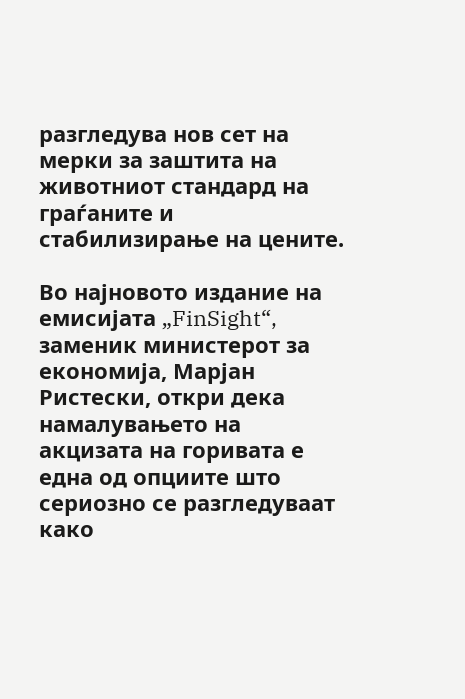разгледува нов сет на мерки за заштита на животниот стандард на граѓаните и стабилизирање на цените.

Во најновото издание на емисијата „FinSight“, заменик министерот за економија, Марјан Ристески, откри дека намалувањето на акцизата на горивата е една од опциите што сериозно се разгледуваат како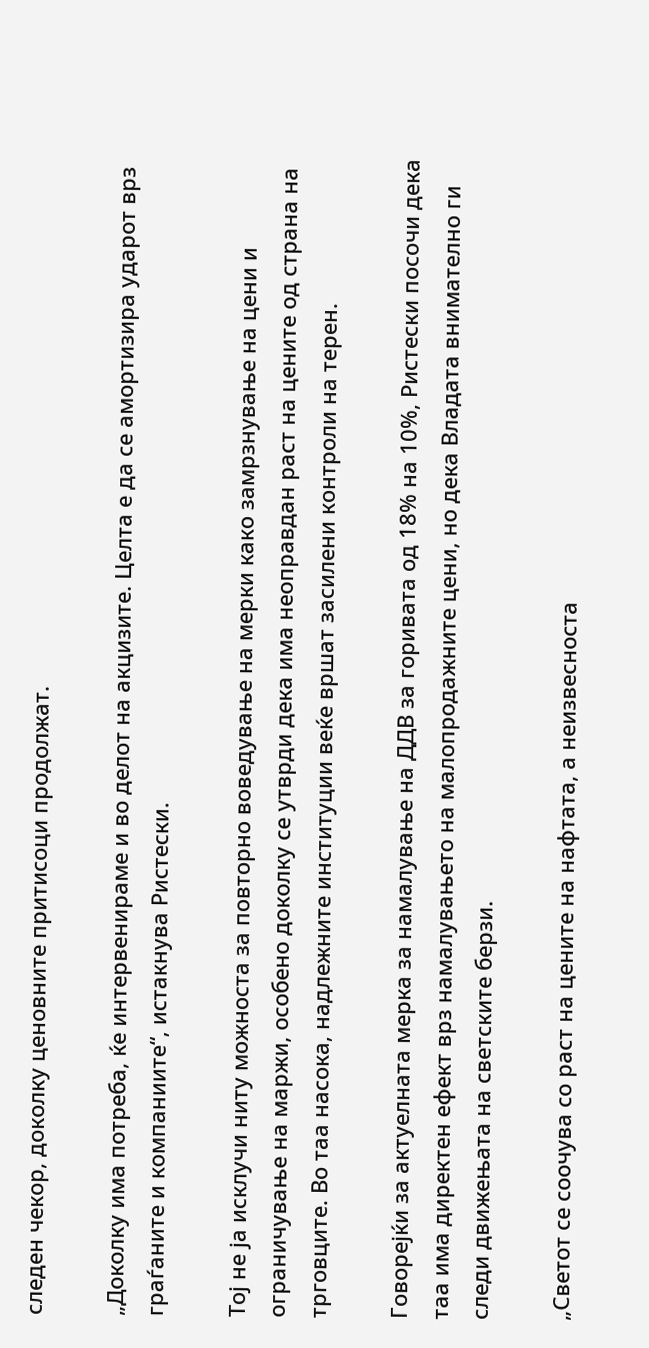следен чекор, доколку ценовните притисоци продолжат.

„Доколку има потреба, ќе интервенираме и во делот на акцизите. Целта е да се амортизира ударот врз граѓаните и компаниите“, истакнува Ристески.

Тој не ја исклучи ниту можноста за повторно воведување на мерки како замрзнување на цени и ограничување на маржи, особено доколку се утврди дека има неоправдан раст на цените од страна на трговците. Во таа насока, надлежните институции веќе вршат засилени контроли на терен.

Говорејќи за актуелната мерка за намалување на ДДВ за горивата од 18% на 10%, Ристески посочи дека таа има директен ефект врз намалувањето на малопродажните цени, но дека Владата внимателно ги следи движењата на светските берзи.

„Светот се соочува со раст на цените на нафтата, а неизвесноста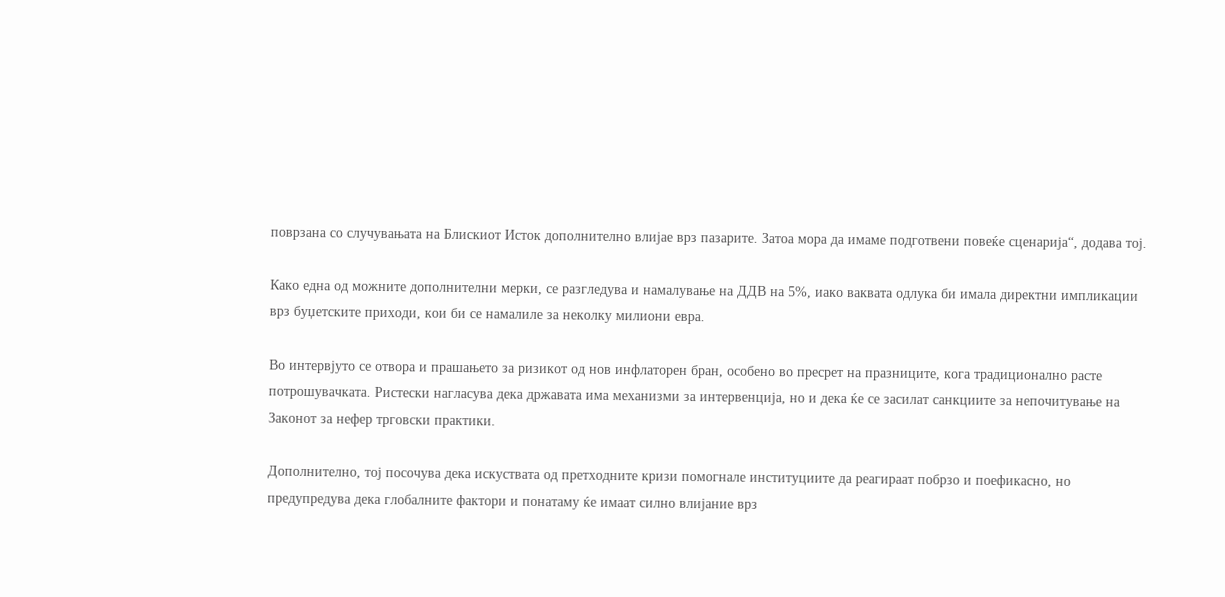поврзана со случувањата на Блискиот Исток дополнително влијае врз пазарите. Затоа мора да имаме подготвени повеќе сценарија“, додава тој.

Како една од можните дополнителни мерки, се разгледува и намалување на ДДВ на 5%, иако ваквата одлука би имала директни импликации врз буџетските приходи, кои би се намалиле за неколку милиони евра.

Во интервјуто се отвора и прашањето за ризикот од нов инфлаторен бран, особено во пресрет на празниците, кога традиционално расте потрошувачката. Ристески нагласува дека државата има механизми за интервенција, но и дека ќе се засилат санкциите за непочитување на Законот за нефер трговски практики.

Дополнително, тој посочува дека искуствата од претходните кризи помогнале институциите да реагираат побрзо и поефикасно, но предупредува дека глобалните фактори и понатаму ќе имаат силно влијание врз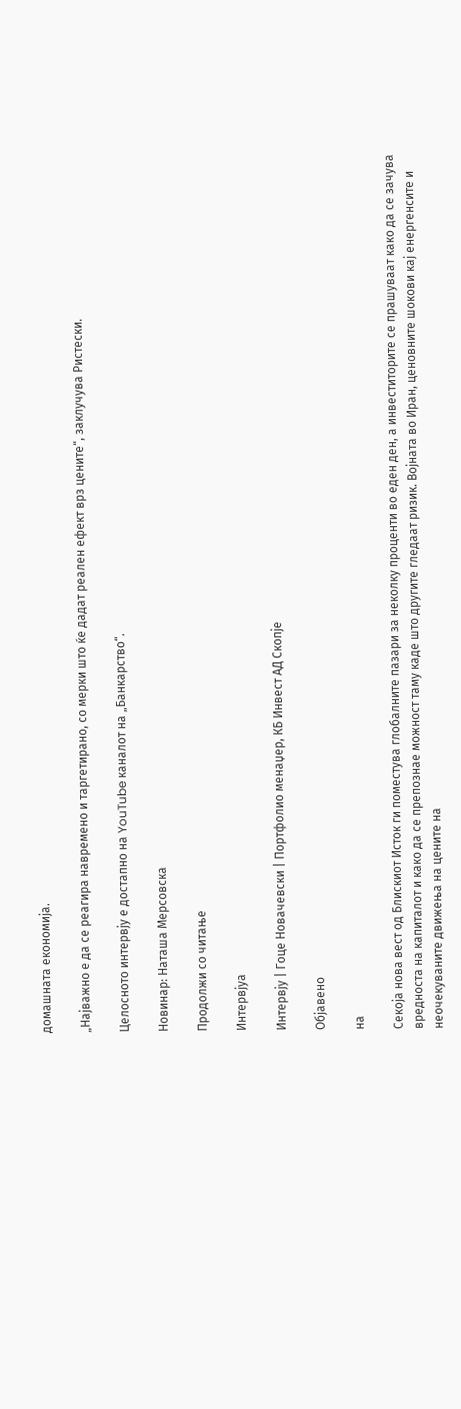домашната економија.

„Најважно е да се реагира навремено и таргетирано, со мерки што ќе дадат реален ефект врз цените“, заклучува Ристески.

Целосното интервју е достапно на YouTube каналот на „Банкарство“.

Новинар: Наташа Мерсовска

Продолжи со читање

Интервјуа

Интервју | Гоце Новачевски | Портфолио менаџер, КБ Инвест АД Скопје

Објавено

на

Секоја нова вест од Блискиот Исток ги поместува глобалните пазари за неколку проценти во еден ден, а инвеститорите се прашуваат како да се зачува вредноста на капиталот и како да се препознае можност таму каде што другите гледаат ризик. Војната во Иран, ценовните шокови кај енергенсите и неочекуваните движења на цените на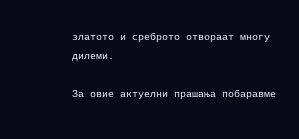златото и среброто отвораат многу дилеми.

За овие актуелни прашања побаравме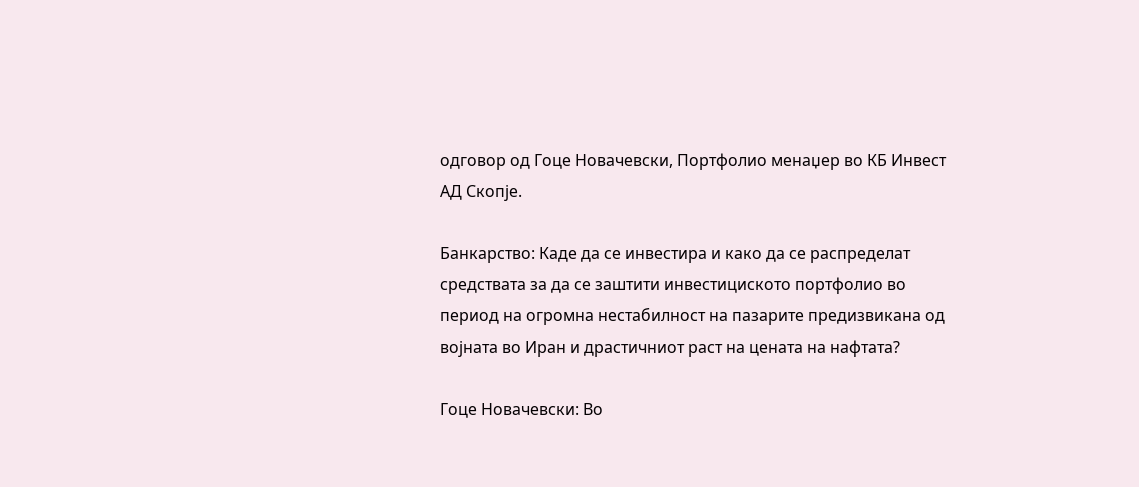одговор од Гоце Новачевски, Портфолио менаџер во КБ Инвест АД Скопје.

Банкарство: Каде да се инвестира и како да се распределат средствата за да се заштити инвестициското портфолио во период на огромна нестабилност на пазарите предизвикана од војната во Иран и драстичниот раст на цената на нафтата?

Гоце Новачевски: Во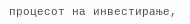процесот на инвестирање,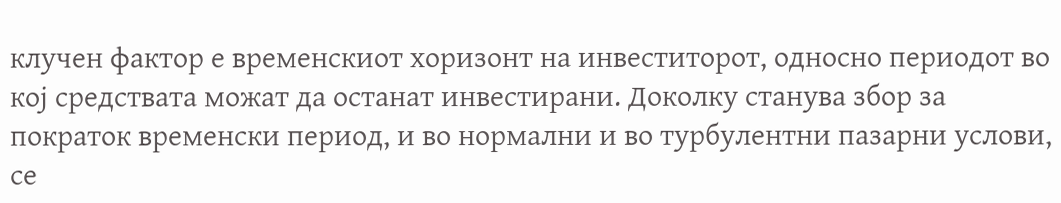клучен фактор е временскиот хоризонт на инвеститорот, односно периодот во кој средствата можат да останат инвестирани. Доколку станува збор за пократок временски период, и во нормални и во турбулентни пазарни услови, се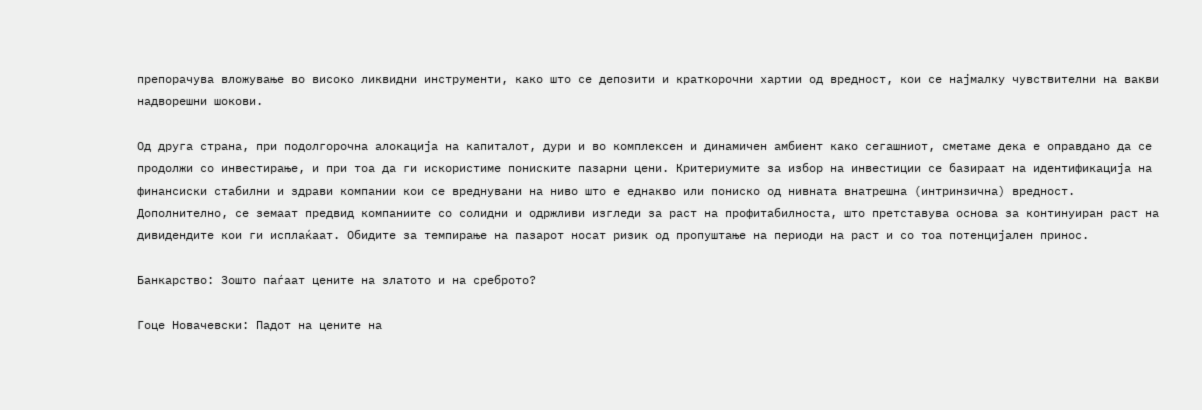препорачува вложување во високо ликвидни инструменти, како што се депозити и краткорочни хартии од вредност, кои се најмалку чувствителни на вакви надворешни шокови.

Од друга страна, при подолгорочна алокација на капиталот, дури и во комплексен и динамичен амбиент како сегашниот, сметаме дека е оправдано да се продолжи со инвестирање, и при тоа да ги искористиме пониските пазарни цени. Критериумите за избор на инвестиции се базираат на идентификација на финансиски стабилни и здрави компании кои се вреднувани на ниво што е еднакво или пониско од нивната внатрешна (интринзична) вредност. Дополнително, се земаат предвид компаниите со солидни и одржливи изгледи за раст на профитабилноста, што претставува основа за континуиран раст на дивидендите кои ги исплаќаат. Обидите за темпирање на пазарот носат ризик од пропуштање на периоди на раст и со тоа потенцијален принос.

Банкарство: Зошто паѓаат цените на златото и на среброто?

Гоце Новачевски: Падот на цените на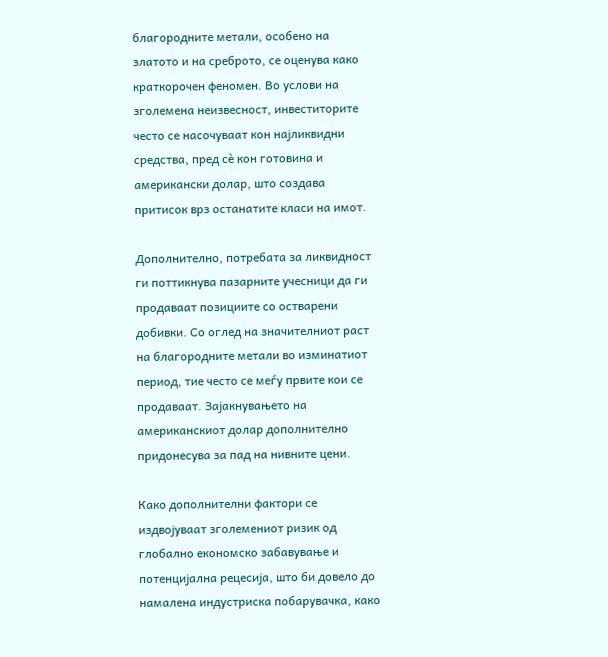благородните метали, особено на златото и на среброто, се оценува како краткорочен феномен. Во услови на зголемена неизвесност, инвеститорите често се насочуваат кон најликвидни средства, пред сè кон готовина и американски долар, што создава притисок врз останатите класи на имот.

Дополнително, потребата за ликвидност ги поттикнува пазарните учесници да ги продаваат позициите со остварени добивки. Со оглед на значителниот раст на благородните метали во изминатиот период, тие често се меѓу првите кои се продаваат. Зајакнувањето на американскиот долар дополнително придонесува за пад на нивните цени.

Како дополнителни фактори се издвојуваат зголемениот ризик од глобално економско забавување и потенцијална рецесија, што би довело до намалена индустриска побарувачка, како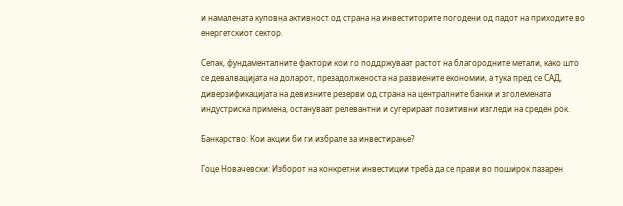и намалената куповна активност од страна на инвеститорите погодени од падот на приходите во енергетскиот сектор.

Сепак, фундаменталните фактори кои го поддржуваат растот на благородните метали, како што се девалвацијата на доларот, презадолженоста на развиените економии, а тука пред се САД, диверзификацијата на девизните резерви од страна на централните банки и зголемената индустриска примена, остануваат релевантни и сугерираат позитивни изгледи на среден рок.

Банкарство: Кои акции би ги избрале за инвестирање?

Гоце Новачевски: Изборот на конкретни инвестиции треба да се прави во поширок пазарен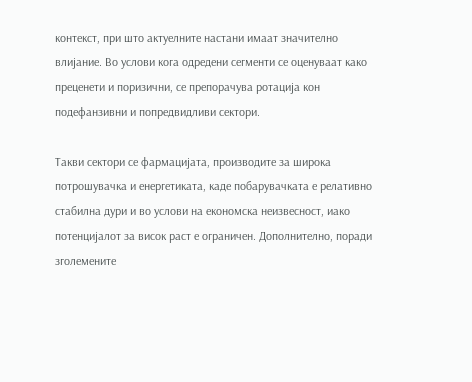контекст, при што актуелните настани имаат значително влијание. Во услови кога одредени сегменти се оценуваат како преценети и поризични, се препорачува ротација кон подефанзивни и попредвидливи сектори.

Такви сектори се фармацијата, производите за широка потрошувачка и енергетиката, каде побарувачката е релативно стабилна дури и во услови на економска неизвесност, иако потенцијалот за висок раст е ограничен. Дополнително, поради зголемените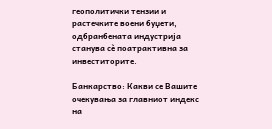геополитички тензии и растечките воени буџети, одбранбената индустрија станува сè поатрактивна за инвеститорите.

Банкарство: Какви се Вашите очекувања за главниот индекс на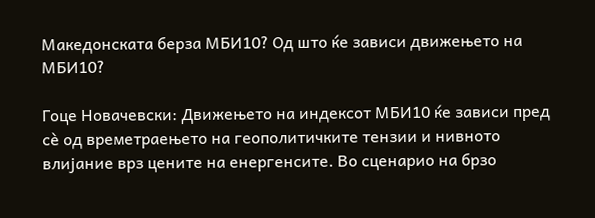Македонската берза МБИ10? Од што ќе зависи движењето на МБИ10?

Гоце Новачевски: Движењето на индексот МБИ10 ќе зависи пред сè од времетраењето на геополитичките тензии и нивното влијание врз цените на енергенсите. Во сценарио на брзо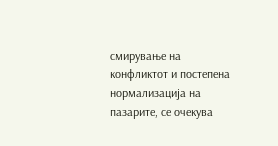смирување на конфликтот и постепена нормализација на пазарите, се очекува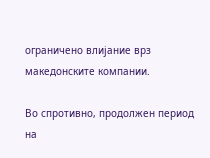ограничено влијание врз македонските компании.

Во спротивно, продолжен период на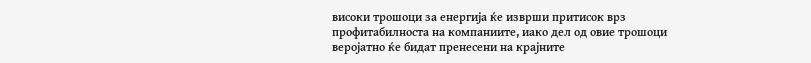високи трошоци за енергија ќе изврши притисок врз профитабилноста на компаниите, иако дел од овие трошоци веројатно ќе бидат пренесени на крајните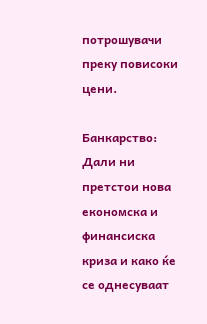потрошувачи преку повисоки цени.

Банкарство: Дали ни претстои нова економска и финансиска криза и како ќе се однесуваат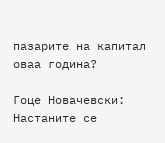пазарите на капитал оваа година?

Гоце Новачевски: Настаните се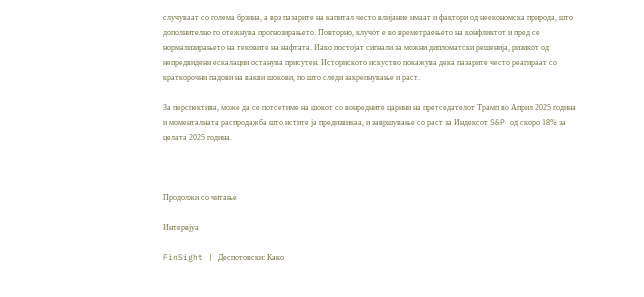случуваат со голема брзина, а врз пазарите на капитал често влијание имаат и фактори од неекономска природа, што дополнително го отежнува прогнозирањето. Повторно, клучот е во времетраењето на конфликтот и пред се нормализирањето на тековите на нафтата. Иако постојат сигнали за можни дипломатски решенија, ризикот од непредвидени ескалации останува присутен. Историското искуство покажува дека пазарите често реагираат со краткорочни падови на вакви шокови, по што следи закрепнување и раст.

За перспектива, може да се потсетиме на шокот со вонредните царини на претседателот Трамп во Април 2025 година и моменталната распродажба што истите ја предизвикаа, и завршување со раст за Индексот S&P од скоро 18% за целата 2025 година.



Продолжи со читање

Интервјуа

FinSight | Деспотовски: Како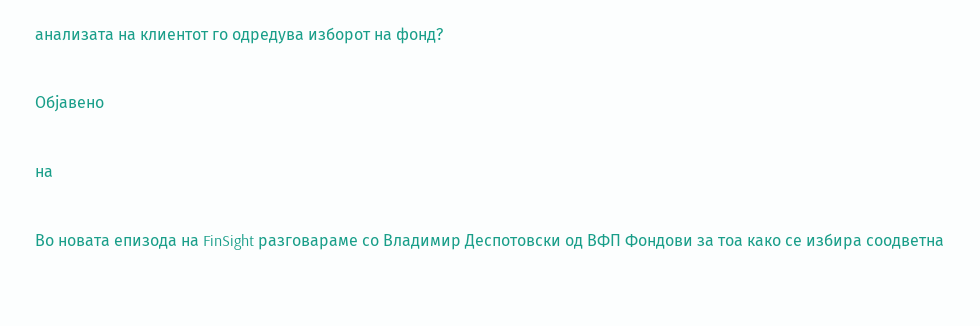анализата на клиентот го одредува изборот на фонд?

Објавено

на

Во новата епизода на FinSight разговараме со Владимир Деспотовски од ВФП Фондови за тоа како се избира соодветна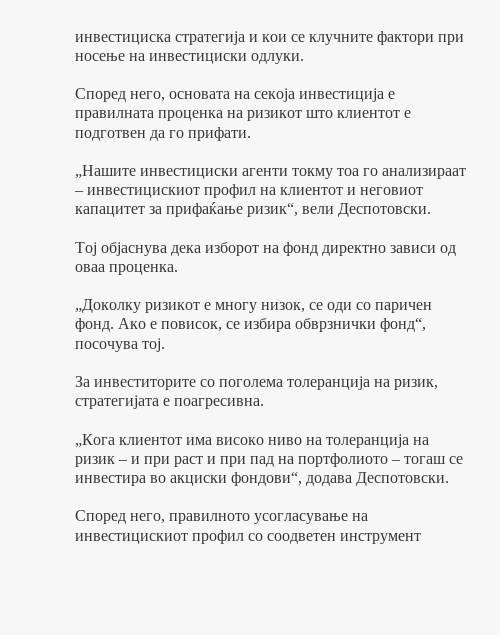инвестициска стратегија и кои се клучните фактори при носење на инвестициски одлуки.

Според него, основата на секоја инвестиција е правилната проценка на ризикот што клиентот е подготвен да го прифати.

„Нашите инвестициски агенти токму тоа го анализираат – инвестицискиот профил на клиентот и неговиот капацитет за прифаќање ризик“, вели Деспотовски.

Тој објаснува дека изборот на фонд директно зависи од оваа проценка.

„Доколку ризикот е многу низок, се оди со паричен фонд. Ако е повисок, се избира обврзнички фонд“, посочува тој.

За инвеститорите со поголема толеранција на ризик, стратегијата е поагресивна.

„Кога клиентот има високо ниво на толеранција на ризик – и при раст и при пад на портфолиото – тогаш се инвестира во акциски фондови“, додава Деспотовски.

Според него, правилното усогласување на инвестицискиот профил со соодветен инструмент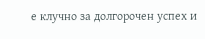е клучно за долгорочен успех и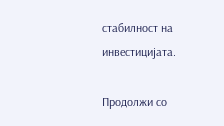стабилност на инвестицијата.

Продолжи со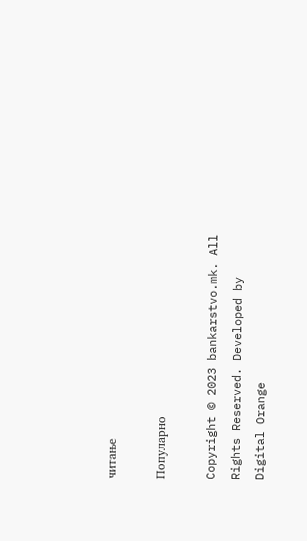читање

Популарно

Copyright © 2023 bankarstvo.mk. All Rights Reserved. Developed by Digital Orange